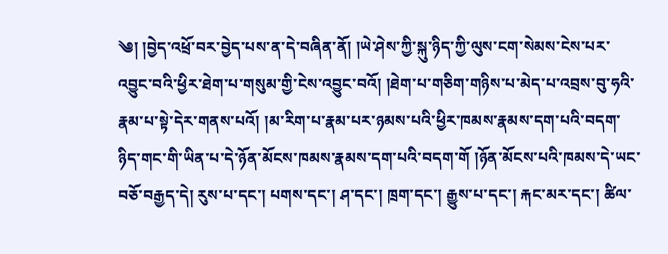༄། །བྱེད་འཕྲོ་བར་བྱེད་པས་ན་དེ་བཞིན་ནོ། །ཡེ་ཤེས་ཀྱི་སྐུ་ཉིད་ཀྱི་ལུས་ངག་སེམས་ངེས་པར་འབྱུང་བའི་ཕྱིར་ཐེག་པ་གསུམ་གྱི་ངེས་འབྱུང་བའོ། །ཐེག་པ་གཅིག་གཉིས་པ་མེད་པ་འབྲས་བུ་ཧའི་རྣམ་པ་སྟེ་དེར་གནས་པའོ། །མ་རིག་པ་རྣམ་པར་ཉམས་པའི་ཕྱིར་ཁམས་རྣམས་དག་པའི་བདག་ཉིད་གང་གི་ཡིན་པ་དེ་ཉོན་མོངས་ཁམས་རྣམས་དག་པའི་བདག་གོ །ཉོན་མོངས་པའི་ཁམས་དེ་ཡང་བཅོ་བརྒྱད་དེ། རུས་པ་དང་། པགས་དང་། ཤ་དང་། ཁྲག་དང་། རྒྱུས་པ་དང་། རྐང་མར་དང་། ཚིལ་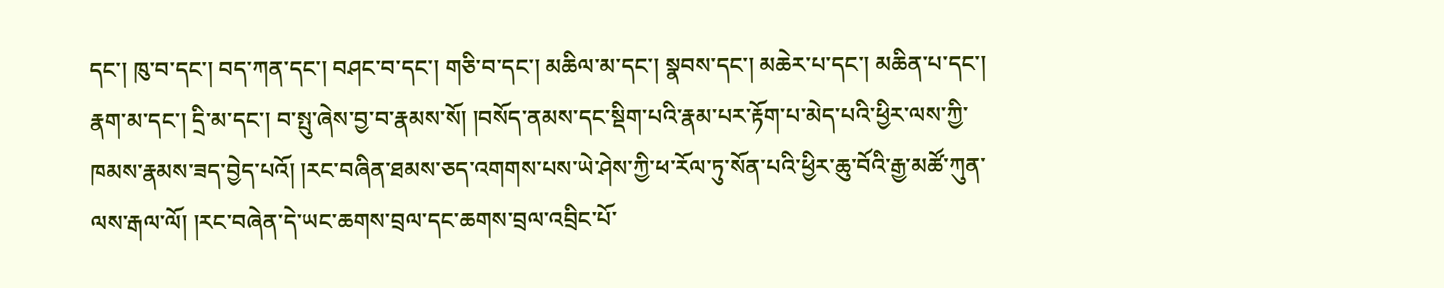དང་། ཁུ་བ་དང་། བད་ཀན་དང་། བཤང་བ་དང་། གཅི་བ་དང་། མཆིལ་མ་དང་། སྣབས་དང་། མཆེར་པ་དང་། མཆིན་པ་དང་། རྣག་མ་དང་། དྲི་མ་དང་། བ་སྤུ་ཞེས་བྱ་བ་རྣམས་སོ། །བསོད་ནམས་དང་སྡིག་པའི་རྣམ་པར་རྟོག་པ་མེད་པའི་ཕྱིར་ལས་ཀྱི་ཁམས་རྣམས་ཟད་བྱེད་པའོ། །རང་བཞིན་ཐམས་ཅད་འགགས་པས་ཡེ་ཤེས་ཀྱི་ཕ་རོལ་ཏུ་སོན་པའི་ཕྱིར་ཆུ་བོའི་རྒྱ་མཚོ་ཀུན་ལས་རྒལ་ལོ། །རང་བཞེན་དེ་ཡང་ཆགས་བྲལ་དང་ཆགས་བྲལ་འབྲིང་པོ་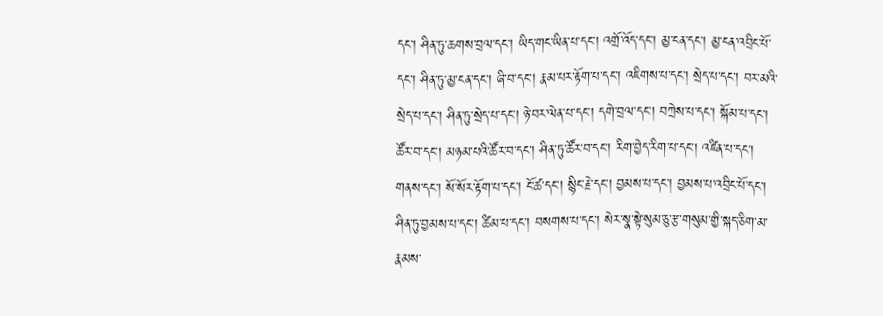དང་། ཤིན་ཏུ་ཆགས་བྲལ་དང་། ཡིད་གང་ཡིན་པ་དང་། འགྲོ་འོད་དང་། མྱ་ངན་དང་། མྱ་ངན་འབྲིང་པོ་དང་། ཤིན་ཏུ་མྱ་ངན་དང་། ཞི་བ་དང་། རྣམ་པར་རྟོག་པ་དང་། འཇིགས་པ་དང་། སྲེད་པ་དང་། བར་མའི་སྲེད་པ་དང་། ཤིན་ཏུ་སྲེད་པ་དང་། ཉེ་བར་ལེན་པ་དང་། དགེ་བྲལ་དང་། བཀྲེས་པ་དང་། སྐོམ་པ་དང་། ཚོར་བ་དང་། མཉམ་པའི་ཚོར་བ་དང་། ཤིན་ཏུ་ཚོར་བ་དང་། རིག་བྱེད་རིག་པ་དང་། འཛིན་པ་དང་། གནས་དང་། སོ་སོར་རྟོག་པ་དང་། ངོ་ཚ་དང་། སྙིང་རྗེ་དང་། བྱམས་པ་དང་། བྱམས་པ་འབྲིང་པོ་དང་། ཤིན་ཏུ་བྱམས་པ་དང་། ཚིམ་པ་དང་། བསགས་པ་དང་། སེར་སྣ་སྟེ་སུམ་ཅུ་རྩ་གསུམ་གྱི་སྐད་ཅིག་མ་རྣམས་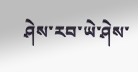ཤེས་རབ་ཡེ་ཤེས་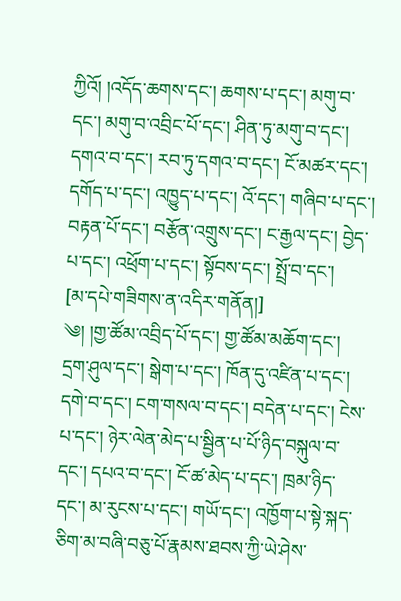ཀྱིའོ། །འདོད་ཆགས་དང་། ཆགས་པ་དང་། མགུ་བ་དང་། མགུ་བ་འབྲིང་པོ་དང་། ཤིན་ཏུ་མགུ་བ་དང་། དགའ་བ་དང་། རབ་ཏུ་དགའ་བ་དང་། ངོ་མཚར་དང་། དགོད་པ་དང་། འཁྱུད་པ་དང་། འོ་དང་། གཞིབ་པ་དང་། བརྟན་པོ་དང་། བརྩོན་འགྲུས་དང་། ང་རྒྱལ་དང་། བྱེད་པ་དང་། འཕྲོག་པ་དང་། སྟོབས་དང་། སྤྲོ་བ་དང་།
[མ་དཔེ་གཟིགས་ན་འདིར་གནོན།]
༄། །གྱ་ཚོམ་འབྲིད་པོ་དང་། གྱ་ཚོམ་མཆོག་དང་། དྲག་ཤུལ་དང་། སྒེག་པ་དང་། ཁོན་དུ་འཛིན་པ་དང་། དགེ་བ་དང་། ངག་གསལ་བ་དང་། བདེན་པ་དང་། ངེས་པ་དང་། ཉེར་ལེན་མེད་པ་སྦྱིན་པ་པོ་ཉིད་བསྐུལ་བ་དང་། དཔའ་བ་དང་། ངོ་ཚ་མེད་པ་དང་། ཁྲམ་ཉིད་དང་། མ་རུངས་པ་དང་། གཡོ་དང་། འཁྱོག་པ་སྟེ་སྐད་ཅིག་མ་བཞི་བཅུ་པོ་རྣམས་ཐབས་ཀྱི་ཡེ་ཤེས་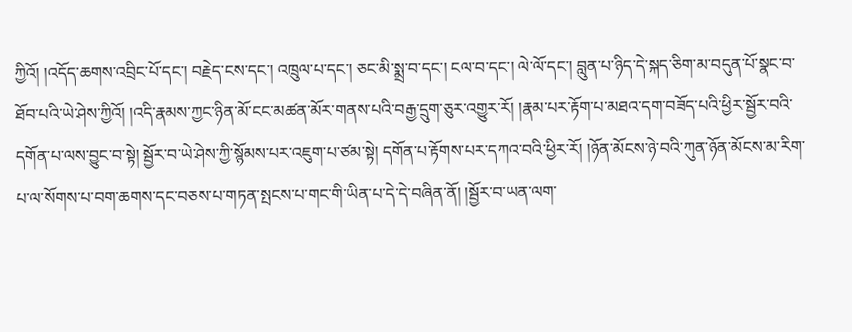ཀྱིའོ། །འདོད་ཆགས་འབྲིང་པོ་དང་། བརྗེད་ངས་དང་། འཁྲུལ་པ་དང་། ཅང་མི་སྨྲ་བ་དང་། ངལ་བ་དང་། ལེ་ལོ་དང་། བླུན་པ་ཉིད་དེ་སྐད་ཅིག་མ་བདུན་པོ་སྣང་བ་ཐོབ་པའི་ཡེ་ཤེས་ཀྱིའོ། །འདི་རྣམས་ཀྱང་ཉིན་མོ་ངང་མཚན་མོར་གནས་པའི་བརྒྱ་དྲུག་ཅུར་འགྱུར་རོ། །རྣམ་པར་རྟོག་པ་མཐའ་དག་བཟོད་པའི་ཕྱིར་སྦྱོར་བའི་དགོན་པ་ལས་བྱུང་བ་སྟེ། སྦྱོར་བ་ཡེ་ཤེས་ཀྱི་སྙོམས་པར་འཇུག་པ་ཙམ་སྟེ། དགོན་པ་རྟོགས་པར་དཀའ་བའི་ཕྱིར་རོ། །ཉོན་མོངས་ཉེ་བའི་ཀུན་ཉོན་མོངས་མ་རིག་པ་ལ་སོགས་པ་བག་ཆགས་དང་བཅས་པ་གཏན་སྤངས་པ་གང་གི་ཡིན་པ་དེ་དེ་བཞིན་ནོ། །སྦྱོར་བ་ཡན་ལག་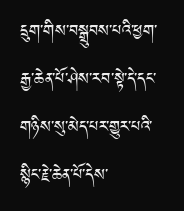དྲུག་གིས་བསྒྲུབས་པའི་ཕྱག་རྒྱ་ཆེན་པོ་ཤེས་རབ་སྟེ་དེ་དང་གཉིས་སུ་མེད་པར་གྱུར་པའི་སྙིང་རྗེ་ཆེན་པོ་དེས་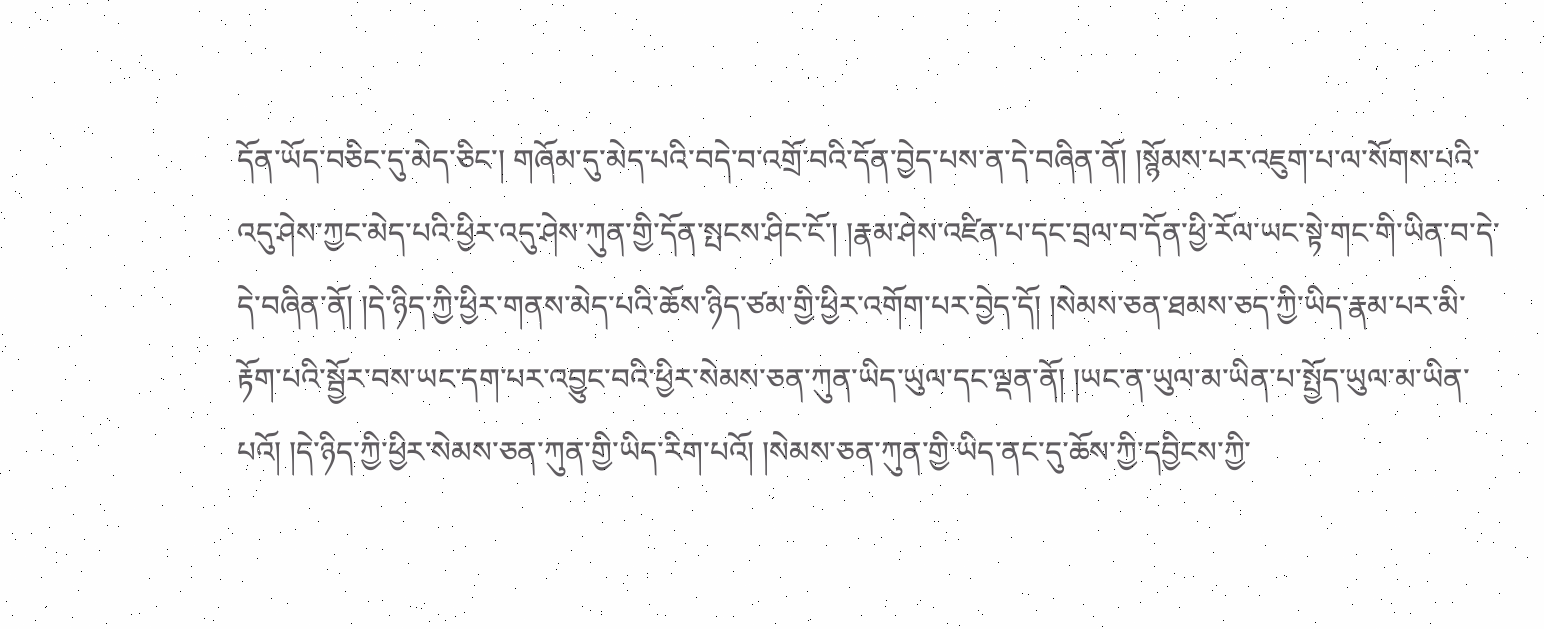དོན་ཡོད་བཅིང་དུ་མེད་ཅིང་། གཞོམ་དུ་མེད་པའི་བདེ་བ་འགྲོ་བའི་དོན་བྱེད་པས་ན་དེ་བཞིན་ནོ། །སྙོམས་པར་འཇུག་པ་ལ་སོགས་པའི་འདུ་ཤེས་ཀྱང་མེད་པའི་ཕྱིར་འདུ་ཤེས་ཀུན་གྱི་དོན་སྤངས་ཤིང་ངོ་། །རྣམ་ཤེས་འཛིན་པ་དང་བྲལ་བ་དོན་ཕྱི་རོལ་ཡང་སྟེ་གང་གི་ཡིན་བ་དེ་དེ་བཞིན་ནོ། །དེ་ཉིད་ཀྱི་ཕྱིར་གནས་མེད་པའི་ཆོས་ཉིད་ཙམ་གྱི་ཕྱིར་འགོག་པར་བྱེད་དོ། །སེམས་ཅན་ཐམས་ཅད་ཀྱི་ཡིད་རྣམ་པར་མི་རྟོག་པའི་སྦྱོར་བས་ཡང་དག་པར་འབྱུང་བའི་ཕྱིར་སེམས་ཅན་ཀུན་ཡིད་ཡུལ་དང་ལྡན་ནོ། །ཡང་ན་ཡུལ་མ་ཡིན་པ་སྤྱོད་ཡུལ་མ་ཡིན་པའོ། །དེ་ཉིད་ཀྱི་ཕྱིར་སེམས་ཅན་ཀུན་གྱི་ཡིད་རིག་པའོ། །སེམས་ཅན་ཀུན་གྱི་ཡིད་ནང་དུ་ཆོས་ཀྱི་དབྱིངས་ཀྱི་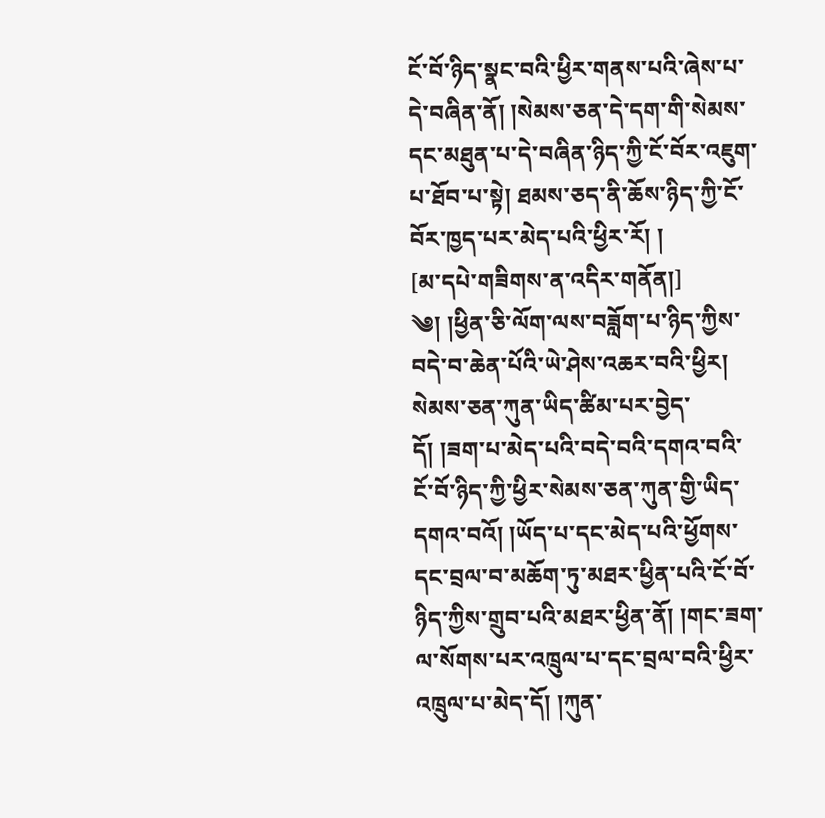ངོ་བོ་ཉིད་སྣང་བའི་ཕྱིར་གནས་པའི་ཞེས་པ་དེ་བཞིན་ནོ། །སེམས་ཅན་དེ་དག་གི་སེམས་དང་མཐུན་པ་དེ་བཞིན་ཉིད་ཀྱི་ངོ་བོར་འཇུག་པ་ཐོབ་པ་སྟེ། ཐམས་ཅད་ནི་ཆོས་ཉིད་ཀྱི་ངོ་བོར་ཁྱད་པར་མེད་པའི་ཕྱིར་རོ། །
[མ་དཔེ་གཟིགས་ན་འདིར་གནོན།]
༄། །ཕྱིན་ཅི་ལོག་ལས་བཟློག་པ་ཉིད་ཀྱིས་བདེ་བ་ཆེན་པོའི་ཡེ་ཤེས་འཆར་བའི་ཕྱིར། སེམས་ཅན་ཀུན་ཡིད་ཚིམ་པར་བྱེད་དོ། །ཟག་པ་མེད་པའི་བདེ་བའི་དགའ་བའི་ངོ་བོ་ཉིད་ཀྱི་ཕྱིར་སེམས་ཅན་ཀུན་གྱི་ཡིད་དགའ་བའོ། །ཡོད་པ་དང་མེད་པའི་ཕྱོགས་དང་བྲལ་བ་མཆོག་ཏུ་མཐར་ཕྱིན་པའི་ངོ་བོ་ཉིད་ཀྱིས་གྲུབ་པའི་མཐར་ཕྱིན་ནོ། །གང་ཟག་ལ་སོགས་པར་འཁྲུལ་པ་དང་བྲལ་བའི་ཕྱིར་འཁྲུལ་པ་མེད་དོ། །ཀུན་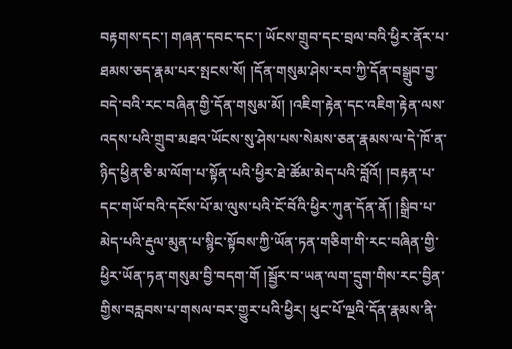བརྟགས་དང་། གཞན་དབང་དང་། ཡོངས་གྲུབ་དང་བྲལ་བའི་ཕྱིར་ནོར་པ་ཐམས་ཅད་རྣམ་པར་སྤངས་སོ། །དོན་གསུམ་ཤེས་རབ་ཀྱི་དོན་བསྒྲུབ་བྱ་བདེ་བའི་རང་བཞིན་གྱི་དོན་གསུམ་མོ། །འཇིག་རྟེན་དང་འཇིག་རྟེན་ལས་འདས་པའི་གྲུབ་མཐའ་ཡོངས་སུ་ཤེས་པས་སེམས་ཅན་རྣམས་ལ་དེ་ཁོ་ན་ཉིད་ཕྱིན་ཅི་མ་ལོག་པ་སྟོན་པའི་ཕྱིར་ཐེ་ཚོམ་མེད་པའི་བློའོ། །བརྟན་པ་དང་གཡོ་བའི་དངོས་པོ་མ་ལུས་པའི་ངོ་བོའི་ཕྱིར་ཀུན་དོན་ནོ། །སྒྲིབ་པ་མེད་པའི་རྡུལ་མུན་པ་སྙིང་སྟོབས་ཀྱི་ཡོན་ཏན་གཅིག་གི་རང་བཞིན་གྱི་ཕྱིར་ཡོན་ཏན་གསུམ་བྱི་བདག་གོ །སྦྱོར་བ་ཡན་ལག་དྲུག་གིས་རང་བྱིན་གྱིས་བརླབས་པ་གསལ་བར་གྱུར་པའི་ཕྱིར། ཕུང་པོ་ལྔའི་དོན་རྣམས་ནི་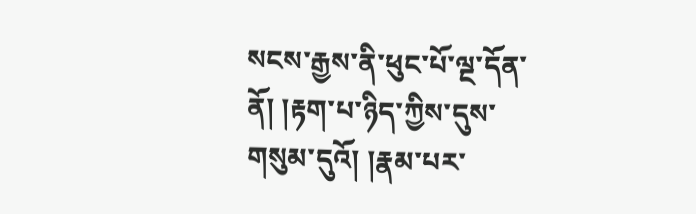སངས་རྒྱས་ནི་ཕུང་པོ་ལྔ་དོན་ནོ། །རྟག་པ་ཉིད་ཀྱིས་དུས་གསུམ་དུའོ། །རྣམ་པར་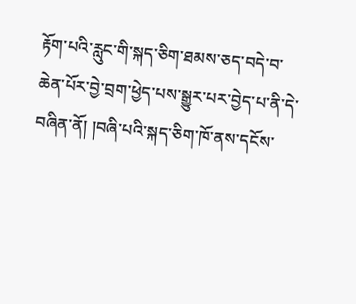རྟོག་པའི་རླུང་གི་སྐད་ཅིག་ཐམས་ཅད་བདེ་བ་ཆེན་པོར་བྱེ་བྲག་ཕྱེད་པས་སྒྱུར་པར་བྱེད་པ་ནི་དེ་བཞིན་ནོ། །བཞི་པའི་སྐད་ཅིག་ཁོ་ནས་དངོས་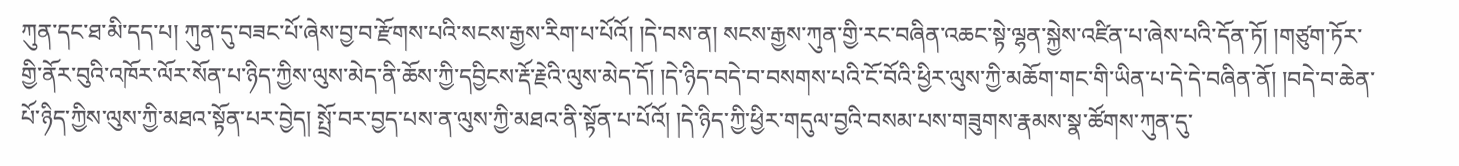ཀུན་དང་ཐ་མི་དད་པ། ཀུན་དུ་བཟང་པོ་ཞེས་བྱ་བ་རྫོགས་པའི་སངས་རྒྱས་རིག་པ་པོའོ། །དེ་བས་ན། སངས་རྒྱས་ཀུན་གྱི་རང་བཞིན་འཆང་སྟེ་ལྷན་སྐྱེས་འཛིན་པ་ཞེས་པའི་དོན་ཏོ། །གཙུག་ཏོར་གྱི་ནོར་བུའི་འཁོར་ལོར་སོན་པ་ཉིད་ཀྱིས་ལུས་མེད་ནི་ཆོས་ཀྱི་དབྱིངས་རྡོ་རྗེའི་ལུས་མེད་དོ། །དེ་ཉིད་བདེ་བ་བསགས་པའི་ངོ་བོའི་ཕྱིར་ལུས་ཀྱི་མཆོག་གང་གི་ཡིན་པ་དེ་དེ་བཞིན་ནོ། །བདེ་བ་ཆེན་པོ་ཉིད་ཀྱིས་ལུས་ཀྱི་མཐའ་སྟོན་པར་བྱེད། སྤྲོ་བར་བྱད་པས་ན་ལུས་ཀྱི་མཐའ་ནི་སྟོན་པ་པོའོ། །དེ་ཉིད་ཀྱི་ཕྱིར་གདུལ་བྱའི་བསམ་པས་གཟུགས་རྣམས་སྣ་ཚོགས་ཀུན་དུ་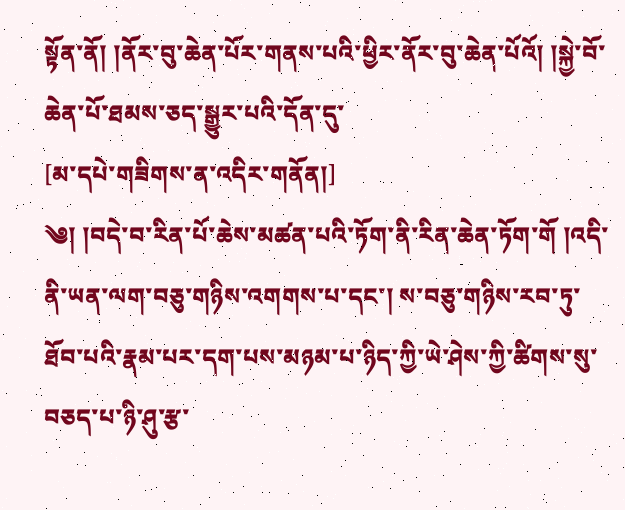སྟོན་ནོ། །ནོར་བུ་ཆེན་པོར་གནས་པའི་ཕྱིར་ནོར་བུ་ཆེན་པོའོ། །སྐྱེ་བོ་ཆེན་པོ་ཐམས་ཅད་སྒྱུར་པའི་དོན་དུ་
[མ་དཔེ་གཟིགས་ན་འདིར་གནོན།]
༄། །བདེ་བ་རིན་པོ་ཆེས་མཚན་པའི་ཏོག་ནི་རིན་ཆེན་ཏོག་གོ །འདི་ནི་ཡན་ལག་བཅུ་གཉིས་འགགས་པ་དང་། ས་བཅུ་གཉིས་རབ་ཏུ་ཐོབ་པའི་རྣམ་པར་དག་པས་མཉམ་པ་ཉིད་ཀྱི་ཡེ་ཤེས་ཀྱི་ཚིགས་སུ་བཅད་པ་ཉི་ཤུ་རྩ་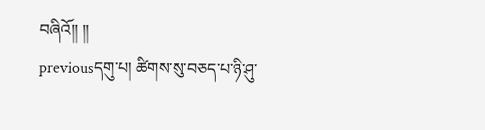བཞིའོ།། །།
previousདགུ་པ། ཚིགས་སུ་བཅད་པ་ཉི་ཤུ་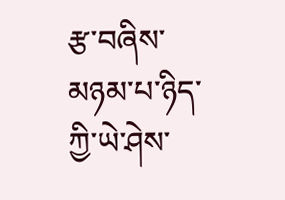རྩ་བཞིས་མཉམ་པ་ཉིད་ཀྱི་ཡེ་ཤེས་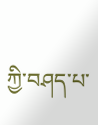ཀྱི་བཤད་པ་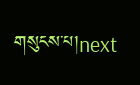གསུངས་པ།next